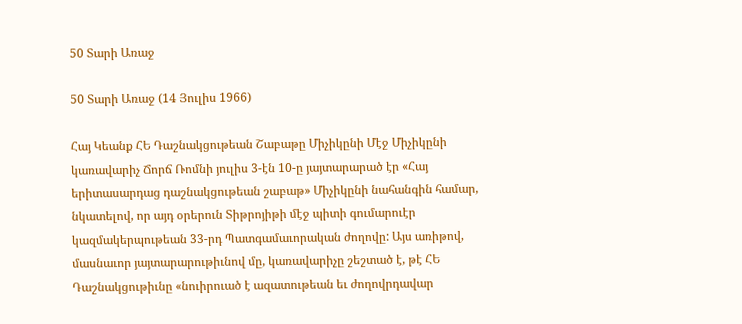50 Տարի Առաջ

50 Տարի Առաջ (14 Յուլիս 1966)

Հայ Կեանք ՀԵ Դաշնակցութեան Շաբաթը Միչիկընի Մէջ Միչիկընի կառավարիչ Ճորճ Ռոմնի յուլիս 3-էն 10-ը յայտարարած էր «Հայ երիտասարդաց դաշնակցութեան շաբաթ» Միչիկընի նահանգին համար, նկատելով, որ այդ օրերուն Տիթրոյիթի մէջ պիտի գումարուէր կազմակերպութեան 33-րդ Պատգամաւորական ժողովը: Այս առիթով, մասնաւոր յայտարարութիւնով մը, կառավարիչը շեշտած է, թէ ՀԵ Դաշնակցութիւնը «նուիրուած է ազատութեան եւ ժողովրդավար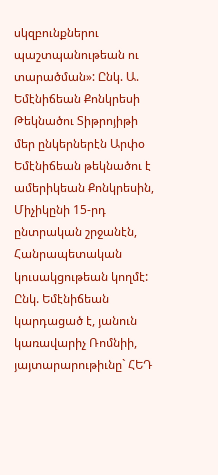սկզբունքներու պաշտպանութեան ու տարածման»: Ընկ. Ա. Եմէնիճեան Քոնկրեսի Թեկնածու Տիթրոյիթի մեր ընկերներէն Արփօ Եմէնիճեան թեկնածու է ամերիկեան Քոնկրեսին, Միչիկընի 15-րդ ընտրական շրջանէն, Հանրապետական կուսակցութեան կողմէ: Ընկ. Եմէնիճեան կարդացած է, յանուն կառավարիչ Ռոմնիի, յայտարարութիւնը` ՀԵԴ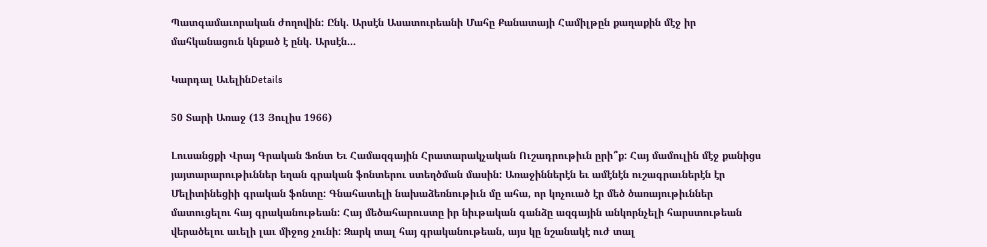Պատգամաւորական ժողովին: Ընկ. Արսէն Ասատուրեանի Մահը Քանատայի Համիլթըն քաղաքին մէջ իր մահկանացուն կնքած է ընկ. Արսէն...

Կարդալ ԱւելինDetails

50 Տարի Առաջ (13 Յուլիս 1966)

Լուսանցքի Վրայ Գրական Ֆոնտ Եւ Համազգային Հրատարակչական Ուշադրութիւն ըրի՞ք: Հայ մամուլին մէջ քանիցս յայտարարութիւններ եղան գրական ֆոնտերու ստեղծման մասին: Առաջիններէն եւ ամէնէն ուշագրաւներէն էր Մելիտինեցիի գրական ֆոնտը: Գնահատելի նախաձեռնութիւն մը ահա, որ կոչուած էր մեծ ծառայութիւններ մատուցելու հայ գրականութեան: Հայ մեծահարուստը իր նիւթական գանձը ազգային անկորնչելի հարստութեան վերածելու աւելի լաւ միջոց չունի: Զարկ տալ հայ գրականութեան, այս կը նշանակէ ուժ տալ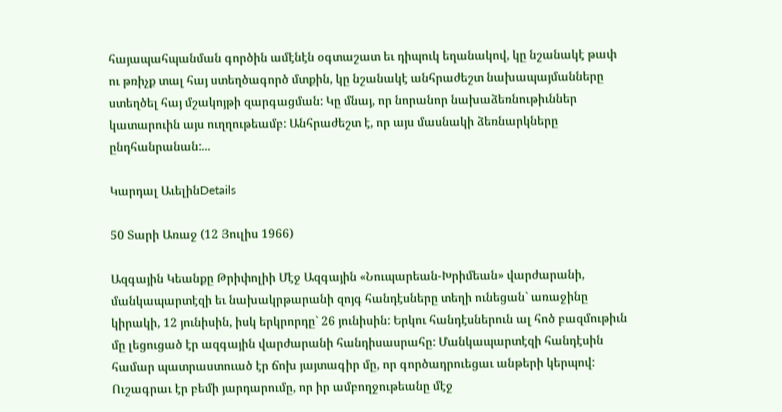հայապահպանման գործին ամէնէն օգտաշատ եւ դիպուկ եղանակով, կը նշանակէ թափ ու թռիչք տալ հայ ստեղծագործ մտքին, կը նշանակէ անհրաժեշտ նախապայմանները ստեղծել հայ մշակոյթի զարգացման: Կը մնայ, որ նորանոր նախաձեռնութիւններ կատարուին այս ուղղութեամբ: Անհրաժեշտ է, որ այս մասնակի ձեռնարկները ընդհանրանան:...

Կարդալ ԱւելինDetails

50 Տարի Առաջ (12 Յուլիս 1966)

Ազգային Կեանքը Թրիփոլիի Մէջ Ազգային «Նուպարեան-Խրիմեան» վարժարանի, մանկապարտէզի եւ նախակրթարանի զոյգ հանդէսները տեղի ունեցան` առաջինը կիրակի, 12 յունիսին, իսկ երկրորդը` 26 յունիսին: Երկու հանդէսներուն ալ հոծ բազմութիւն մը լեցուցած էր ազգային վարժարանի հանդիսասրահը: Մանկապարտէզի հանդէսին համար պատրաստուած էր ճոխ յայտագիր մը, որ գործադրուեցաւ անթերի կերպով: Ուշագրաւ էր բեմի յարդարումը, որ իր ամբողջութեանը մէջ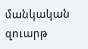մանկական զուարթ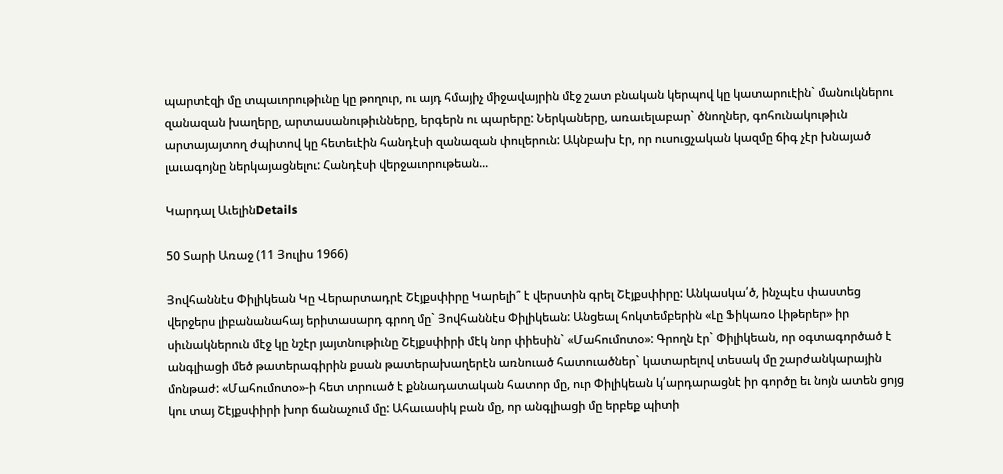պարտէզի մը տպաւորութիւնը կը թողուր, ու այդ հմայիչ միջավայրին մէջ շատ բնական կերպով կը կատարուէին` մանուկներու զանազան խաղերը, արտասանութիւնները, երգերն ու պարերը: Ներկաները, առաւելաբար` ծնողներ, գոհունակութիւն արտայայտող ժպիտով կը հետեւէին հանդէսի զանազան փուլերուն: Ակնբախ էր, որ ուսուցչական կազմը ճիգ չէր խնայած լաւագոյնը ներկայացնելու: Հանդէսի վերջաւորութեան...

Կարդալ ԱւելինDetails

50 Տարի Առաջ (11 Յուլիս 1966)

Յովհաննէս Փիլիկեան Կը Վերարտադրէ Շէյքսփիրը Կարելի՞ է վերստին գրել Շէյքսփիրը: Անկասկա՛ծ, ինչպէս փաստեց վերջերս լիբանանահայ երիտասարդ գրող մը` Յովհաննէս Փիլիկեան: Անցեալ հոկտեմբերին «Լը Ֆիկառօ Լիթերեր» իր սիւնակներուն մէջ կը նշէր յայտնութիւնը Շէյքսփիրի մէկ նոր փիեսին` «Մահումոտօ»: Գրողն էր` Փիլիկեան, որ օգտագործած է անգլիացի մեծ թատերագիրին քսան թատերախաղերէն առնուած հատուածներ` կատարելով տեսակ մը շարժանկարային մոնթաժ: «Մահումոտօ»-ի հետ տրուած է քննադատական հատոր մը, ուր Փիլիկեան կ՛արդարացնէ իր գործը եւ նոյն ատեն ցոյց կու տայ Շէյքսփիրի խոր ճանաչում մը: Ահաւասիկ բան մը, որ անգլիացի մը երբեք պիտի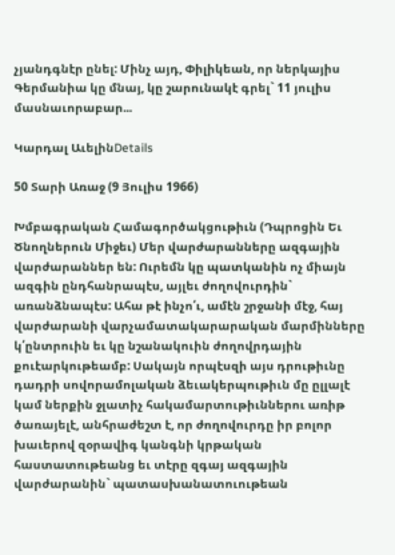չյանդգնէր ընել: Մինչ այդ, Փիլիկեան, որ ներկայիս Գերմանիա կը մնայ, կը շարունակէ գրել` 11 յուլիս մասնաւորաբար...

Կարդալ ԱւելինDetails

50 Տարի Առաջ (9 Յուլիս 1966)

Խմբագրական Համագործակցութիւն (Դպրոցին Եւ Ծնողներուն Միջեւ) Մեր վարժարանները ազգային վարժարաններ են: Ուրեմն կը պատկանին ոչ միայն ազգին ընդհանրապէս, այլեւ ժողովուրդին` առանձնապէս: Ահա թէ ինչո՛ւ, ամէն շրջանի մէջ, հայ վարժարանի վարչամատակարարական մարմինները կ՛ընտրուին եւ կը նշանակուին ժողովրդային քուէարկութեամբ: Սակայն որպէսզի այս դրութիւնը դադրի սովորամոլական ձեւակերպութիւն մը ըլլալէ կամ ներքին ջլատիչ հակամարտութիւններու առիթ ծառայելէ, անհրաժեշտ է, որ ժողովուրդը իր բոլոր խաւերով զօրավիգ կանգնի կրթական հաստատութեանց եւ տէրը զգայ ազգային վարժարանին` պատասխանատուութեան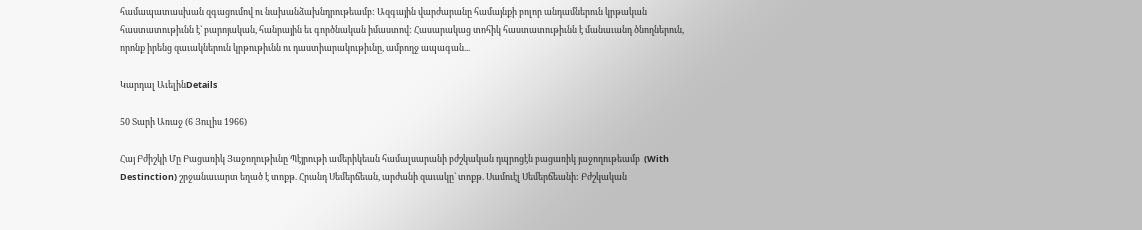համապատասխան զգացումով ու նախանձախնդրութեամբ: Ազգային վարժարանը համայնքի բոլոր անդամներուն կրթական հաստատութիւնն է` բարոյական, հանրային եւ գործնական իմաստով: Հասարակաց տոհիկ հաստատութիւնն է մանաւանդ ծնողներուն, որոնք իրենց զաւակներուն կրթութիւնն ու դաստիարակութիւնը, ամբողջ ապագան...

Կարդալ ԱւելինDetails

50 Տարի Առաջ (6 Յուլիս 1966)

Հայ Բժիշկի Մը Բացառիկ Յաջողութիւնը Պէյրութի ամերիկեան համալսարանի բժշկական դպրոցէն բացառիկ յաջողութեամբ  (With Destinction) շրջանաւարտ եղած է տոքթ. Հրանդ Սեմերճեան, արժանի զաւակը` տոքթ. Սամուէլ Սեմերճեանի: Բժշկական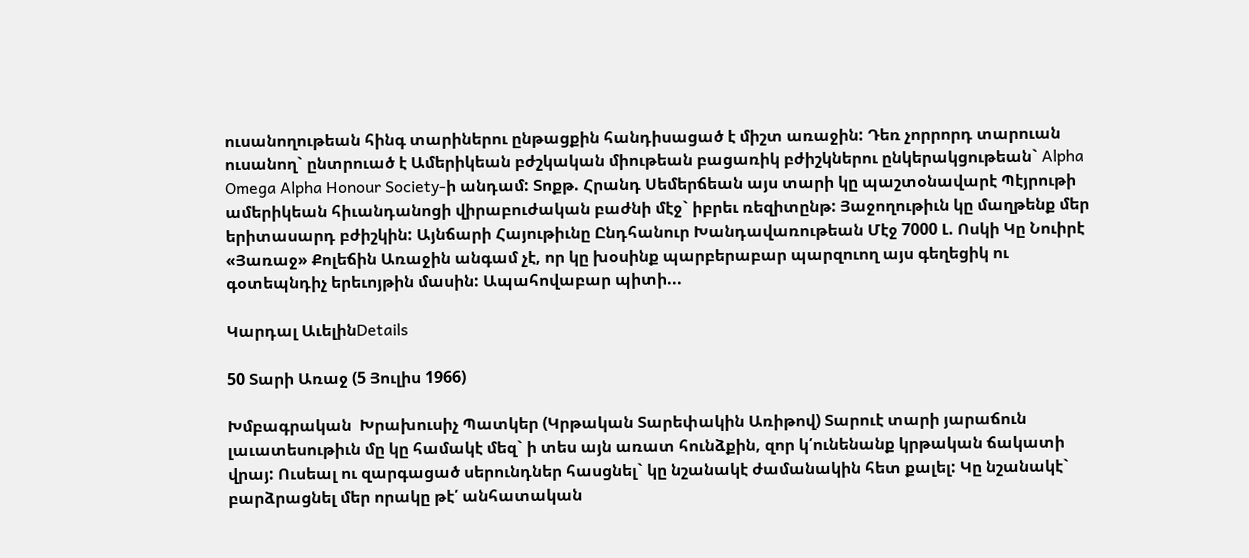ուսանողութեան հինգ տարիներու ընթացքին հանդիսացած է միշտ առաջին: Դեռ չորրորդ տարուան ուսանող` ընտրուած է Ամերիկեան բժշկական միութեան բացառիկ բժիշկներու ընկերակցութեան` Alpha Omega Alpha Honour Society-ի անդամ: Տոքթ. Հրանդ Սեմերճեան այս տարի կը պաշտօնավարէ Պէյրութի ամերիկեան հիւանդանոցի վիրաբուժական բաժնի մէջ` իբրեւ ռեզիտընթ: Յաջողութիւն կը մաղթենք մեր երիտասարդ բժիշկին: Այնճարի Հայութիւնը Ընդհանուր Խանդավառութեան Մէջ 7000 Լ. Ոսկի Կը Նուիրէ «Յառաջ» Քոլեճին Առաջին անգամ չէ, որ կը խօսինք պարբերաբար պարզուող այս գեղեցիկ ու գօտեպնդիչ երեւոյթին մասին: Ապահովաբար պիտի...

Կարդալ ԱւելինDetails

50 Տարի Առաջ (5 Յուլիս 1966)

Խմբագրական  Խրախուսիչ Պատկեր (Կրթական Տարեփակին Առիթով) Տարուէ տարի յարաճուն լաւատեսութիւն մը կը համակէ մեզ` ի տես այն առատ հունձքին, զոր կ՛ունենանք կրթական ճակատի վրայ: Ուսեալ ու զարգացած սերունդներ հասցնել` կը նշանակէ ժամանակին հետ քալել: Կը նշանակէ` բարձրացնել մեր որակը թէ՛ անհատական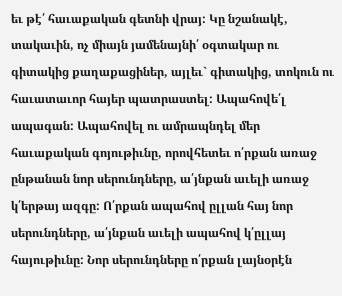եւ թէ՛ հաւաքական գետնի վրայ: Կը նշանակէ, տակաւին, ոչ միայն յամենայնի՛ օգտակար ու գիտակից քաղաքացիներ, այլեւ` գիտակից, տոկուն ու հաւատաւոր հայեր պատրաստել: Ապահովե՛լ ապագան: Ապահովել ու ամրապնդել մեր հաւաքական գոյութիւնը, որովհետեւ ո՛րքան առաջ ընթանան նոր սերունդները, ա՛յնքան աւելի առաջ կ՛երթայ ազգը: Ո՛րքան ապահով ըլլան հայ նոր սերունդները, ա՛յնքան աւելի ապահով կ՛ըլլայ հայութիւնը: Նոր սերունդները ո՛րքան լայնօրէն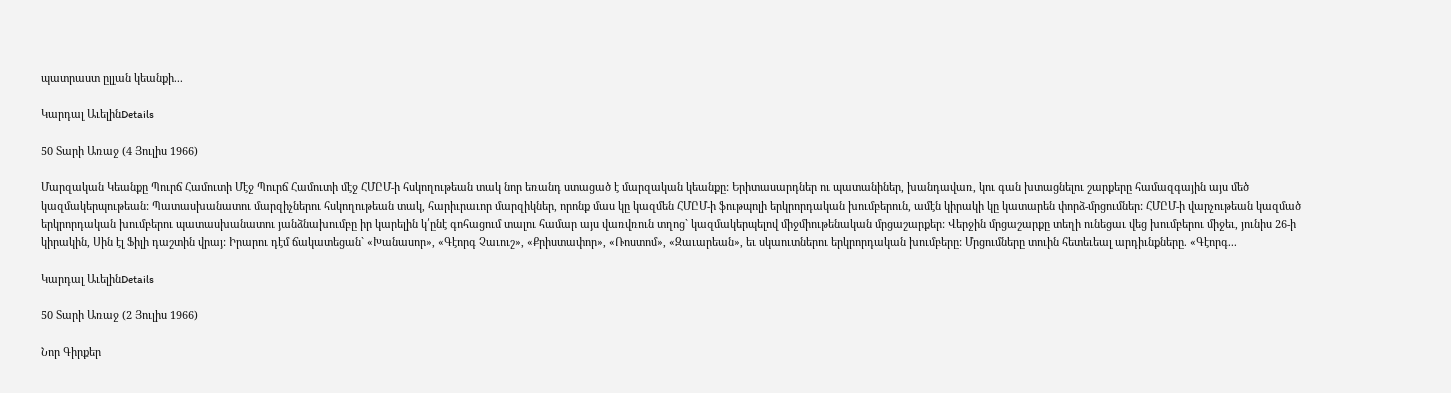պատրաստ ըլլան կեանքի...

Կարդալ ԱւելինDetails

50 Տարի Առաջ (4 Յուլիս 1966)

Մարզական Կեանքը Պուրճ Համուտի Մէջ Պուրճ Համուտի մէջ ՀՄԸՄ-ի հսկողութեան տակ նոր եռանդ ստացած է մարզական կեանքը: Երիտասարդներ ու պատանիներ, խանդավառ, կու գան խտացնելու շարքերը համազգային այս մեծ կազմակերպութեան: Պատասխանատու մարզիչներու հսկողութեան տակ, հարիւրաւոր մարզիկներ, որոնք մաս կը կազմեն ՀՄԸՄ-ի ֆութպոլի երկրորդական խումբերուն, ամէն կիրակի կը կատարեն փորձ-մրցումներ: ՀՄԸՄ-ի վարչութեան կազմած երկրորդական խումբերու պատասխանատու յանձնախումբը իր կարելին կ՛ընէ գոհացում տալու համար այս վառվռուն տղոց` կազմակերպելով միջմիութենական մրցաշարքեր: Վերջին մրցաշարքը տեղի ունեցաւ վեց խումբերու միջեւ, յունիս 26-ի կիրակին, Սին էլ Ֆիլի դաշտին վրայ: Իրարու դէմ ճակատեցան` «Խանասոր», «Գէորգ Չաւուշ», «Քրիստափոր», «Ռոստոմ», «Զաւարեան», եւ սկաուտներու երկրորդական խումբերը: Մրցումները տուին հետեւեալ արդիւնքները. «Գէորգ...

Կարդալ ԱւելինDetails

50 Տարի Առաջ (2 Յուլիս 1966)

Նոր Գիրքեր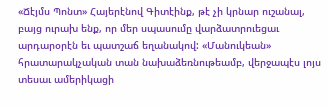«Ճէյմս Պոնտ» Հայերէնով Գիտէինք, թէ չի կրնար ուշանալ, բայց ուրախ ենք, որ մեր սպասումը վարձատրուեցաւ արդարօրէն եւ պատշաճ եղանակով: «Մանուկեան» հրատարակչական տան նախաձեռնութեամբ, վերջապէս լոյս տեսաւ ամերիկացի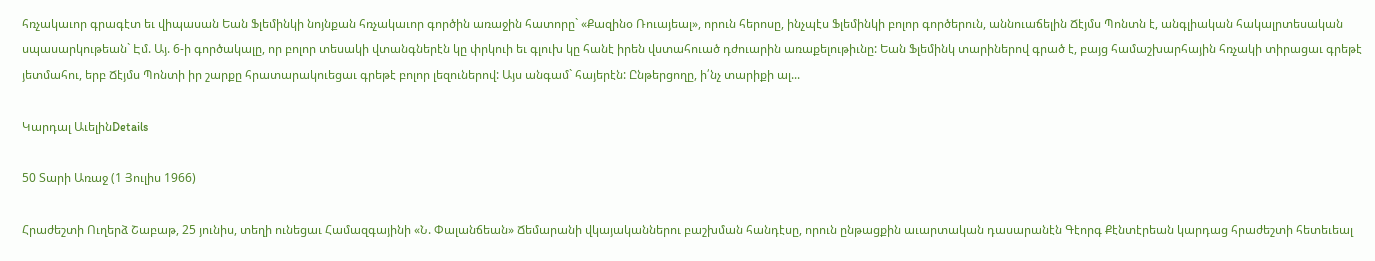հռչակաւոր գրագէտ եւ վիպասան Եան Ֆլեմինկի նոյնքան հռչակաւոր գործին առաջին հատորը` «Քազինօ Ռուայեալ», որուն հերոսը, ինչպէս Ֆլեմինկի բոլոր գործերուն, աննուաճելին Ճէյմս Պոնտն է, անգլիական հակալրտեսական սպասարկութեան` Էմ. Այ. 6-ի գործակալը, որ բոլոր տեսակի վտանգներէն կը փրկուի եւ գլուխ կը հանէ իրեն վստահուած դժուարին առաքելութիւնը: Եան Ֆլեմինկ տարիներով գրած է, բայց համաշխարհային հռչակի տիրացաւ գրեթէ յետմահու, երբ Ճէյմս Պոնտի իր շարքը հրատարակուեցաւ գրեթէ բոլոր լեզուներով: Այս անգամ` հայերէն: Ընթերցողը, ի՛նչ տարիքի ալ...

Կարդալ ԱւելինDetails

50 Տարի Առաջ (1 Յուլիս 1966)

Հրաժեշտի Ուղերձ Շաբաթ, 25 յունիս, տեղի ունեցաւ Համազգայինի «Ն. Փալանճեան» Ճեմարանի վկայականներու բաշխման հանդէսը, որուն ընթացքին աւարտական դասարանէն Գէորգ Քէնտէրեան կարդաց հրաժեշտի հետեւեալ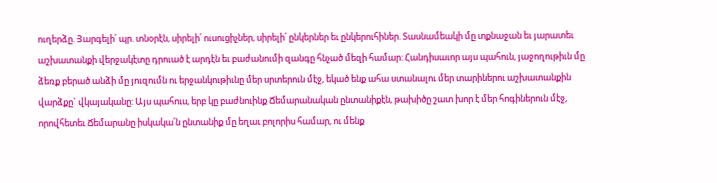ուղերձը. Յարգելի՛ պր. տնօրէն, սիրելի՛ ուսուցիչներ, սիրելի՛ ընկերներ եւ ընկերուհիներ. Տասնամեակի մը տքնաջան եւ յարատեւ աշխատանքի վերջակէտը դրուած է արդէն եւ բաժանումի զանգը հնչած մեզի համար: Հանդիսաւոր այս պահուն, յաջողութիւն մը ձեռք բերած անձի մը յուզումն ու երջանկութիւնը մեր սրտերուն մէջ, եկած ենք ահա ստանալու մեր տարիներու աշխատանքին վարձքը` վկայականը: Այս պահուս, երբ կը բաժնուինք Ճեմարանական ընտանիքէն, թախիծը շատ խոր է մեր հոգիներուն մէջ, որովհետեւ Ճեմարանը իսկակա՛ն ընտանիք մը եղաւ բոլորիս համար, ու մենք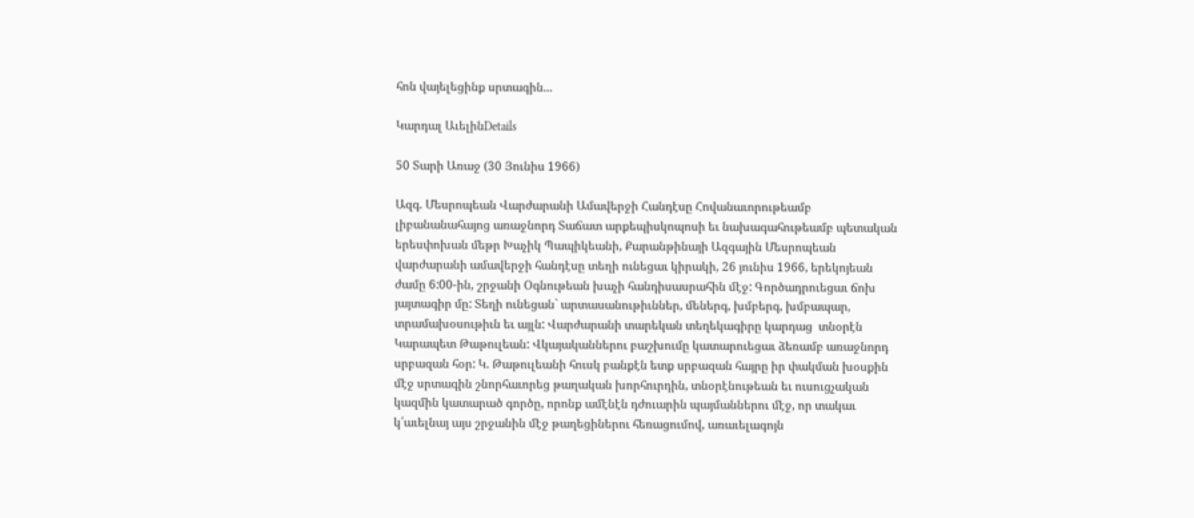հոն վայելեցինք սրտագին...

Կարդալ ԱւելինDetails

50 Տարի Առաջ (30 Յունիս 1966)

Ազգ. Մեսրոպեան Վարժարանի Ամավերջի Հանդէսը Հովանաւորութեամբ լիբանանահայոց առաջնորդ Տաճատ արքեպիսկոպոսի եւ նախագահութեամբ պետական երեսփոխան մեթր Խաչիկ Պապիկեանի, Քարանթինայի Ազգային Մեսրոպեան վարժարանի ամավերջի հանդէսը տեղի ունեցաւ կիրակի, 26 յունիս 1966, երեկոյեան ժամը 6:00-ին, շրջանի Օգնութեան խաչի հանդիսասրահին մէջ: Գործադրուեցաւ ճոխ յայտագիր մը: Տեղի ունեցան` արտասանութիւններ, մեներգ, խմբերգ, խմբապար, տրամախօսութիւն եւ այլն: Վարժարանի տարեկան տեղեկագիրը կարդաց  տնօրէն Կարապետ Թաթուլեան: Վկայականներու բաշխումը կատարուեցաւ ձեռամբ առաջնորդ սրբազան հօր: Կ. Թաթուլեանի հուսկ բանքէն ետք սրբազան հայրը իր փակման խօսքին մէջ սրտագին շնորհաւորեց թաղական խորհուրդին, տնօրէնութեան եւ ուսուցչական կազմին կատարած գործը, որոնք ամէնէն դժուարին պայմաններու մէջ, որ տակաւ կ՛աւելնայ այս շրջանին մէջ թաղեցիներու հեռացումով, առաւելագոյն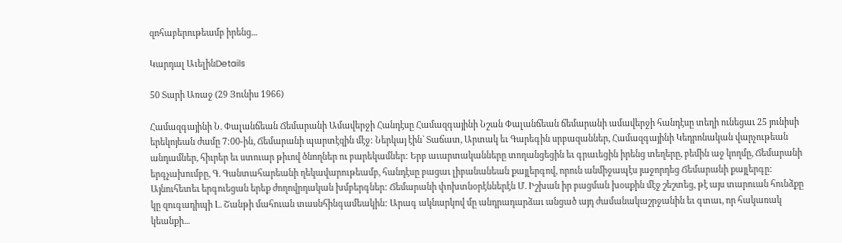զոհաբերութեամբ իրենց...

Կարդալ ԱւելինDetails

50 Տարի Առաջ (29 Յունիս 1966)

Համազգայինի Ն. Փալանճեան Ճեմարանի Ամավերջի Հանդէսը Համազգայինի Նշան Փալանճեան ճեմարանի ամավերջի հանդէսը տեղի ունեցաւ 25 յունիսի երեկոյեան ժամը 7:00-ին, Ճեմարանի պարտէզին մէջ: Ներկայ էին` Տաճատ, Արտակ եւ Գարեգին սրբազաններ, Համազգայինի Կեդրոնական վարչութեան անդամներ, հիւրեր եւ ստուար թիւով ծնողներ ու բարեկամներ: Երբ աւարտականները տողանցեցին եւ գրաւեցին իրենց տեղերը, բեմին աջ կողմը, Ճեմարանի երգչախումբը, Գ. Գանտահարեանի ղեկավարութեամբ, հանդէսը բացաւ լիբանանեան քայլերգով, որուն անմիջապէս յաջորդեց Ճեմարանի քայլերգը: Այնուհետեւ երգուեցան երեք ժողովրդական խմբերգներ: Ճեմարանի փոխտնօրէններէն Մ. Իշխան իր բացման խօսքին մէջ շեշտեց, թէ այս տարուան հունձքը կը զուգադիպի Լ. Շանթի մահուան տասնհինգամեակին: Արագ ակնարկով մը անդրադարձաւ անցած այդ ժամանակաշրջանին եւ գտաւ, որ հակառակ կեանքի...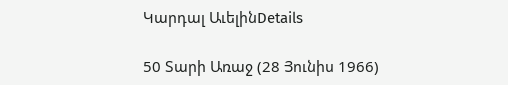Կարդալ ԱւելինDetails

50 Տարի Առաջ (28 Յունիս 1966)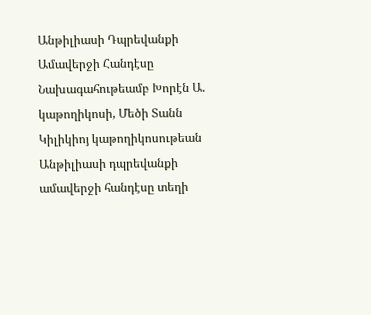Անթիլիասի Դպրեվանքի Ամավերջի Հանդէսը Նախագահութեամբ Խորէն Ա. կաթողիկոսի, Մեծի Տանն Կիլիկիոյ կաթողիկոսութեան Անթիլիասի դպրեվանքի ամավերջի հանդէսը տեղի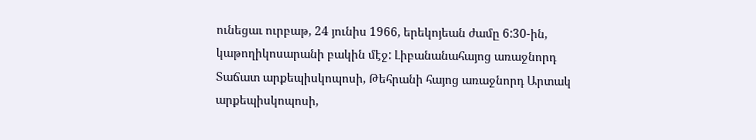ունեցաւ ուրբաթ, 24 յունիս 1966, երեկոյեան ժամը 6:30-ին, կաթողիկոսարանի բակին մէջ: Լիբանանահայոց առաջնորդ Տաճատ արքեպիսկոպոսի, Թեհրանի հայոց առաջնորդ Արտակ արքեպիսկոպոսի,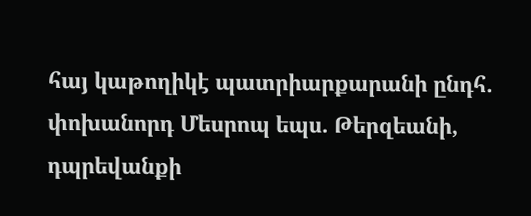հայ կաթողիկէ պատրիարքարանի ընդհ. փոխանորդ Մեսրոպ եպս. Թերզեանի, դպրեվանքի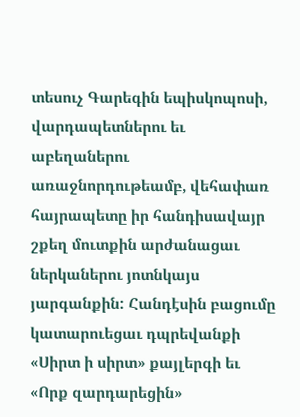տեսուչ Գարեգին եպիսկոպոսի, վարդապետներու եւ աբեղաներու առաջնորդութեամբ, վեհափառ հայրապետը իր հանդիսավայր շքեղ մուտքին արժանացաւ ներկաներու յոտնկայս յարգանքին: Հանդէսին բացումը կատարուեցաւ դպրեվանքի «Սիրտ ի սիրտ» քայլերգի եւ «Որք զարդարեցին»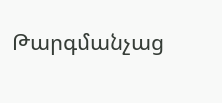Թարգմանչաց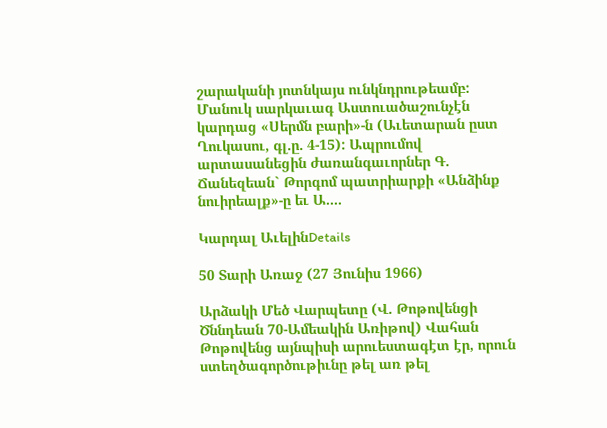շարականի յոտնկայս ունկնդրութեամբ: Մանուկ սարկաւագ Աստուածաշունչէն կարդաց «Սերմն բարի»-ն (Աւետարան ըստ Ղուկասու, գլ.ը. 4-15): Ապրումով արտասանեցին ժառանգաւորներ Գ. Ճանեզեան` Թորգոմ պատրիարքի «Անձինք նուիրեալք»-ը եւ Ա....

Կարդալ ԱւելինDetails

50 Տարի Առաջ (27 Յունիս 1966)

Արձակի Մեծ Վարպետը (Վ. Թոթովենցի Ծննդեան 70-Ամեակին Առիթով) Վահան Թոթովենց այնպիսի արուեստագէտ էր, որուն ստեղծագործութիւնը թել առ թել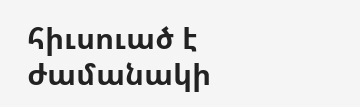հիւսուած է ժամանակի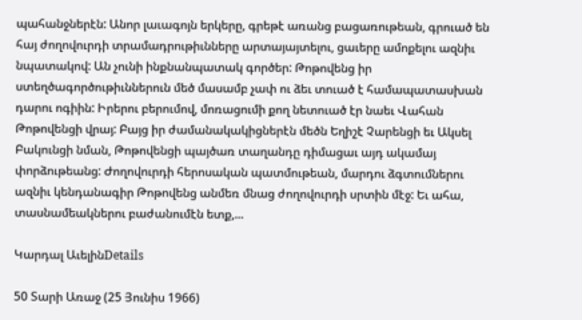պահանջներէն: Անոր լաւագոյն երկերը, գրեթէ առանց բացառութեան, գրուած են հայ ժողովուրդի տրամադրութիւնները արտայայտելու, ցաւերը ամոքելու ազնիւ նպատակով: Ան չունի ինքնանպատակ գործեր: Թոթովենց իր ստեղծագործութիւններուն մեծ մասամբ չափ ու ձեւ տուած է համապատասխան դարու ոգիին: Իրերու բերումով, մոռացումի քող նետուած էր նաեւ Վահան Թոթովենցի վրայ: Բայց իր ժամանակակիցներէն մեծն Եղիշէ Չարենցի եւ Ակսել Բակունցի նման, Թոթովենցի պայծառ տաղանդը դիմացաւ այդ ակամայ փորձութեանց: Ժողովուրդի հերոսական պատմութեան, մարդու ձգտումներու ազնիւ կենդանագիր Թոթովենց անմեռ մնաց ժողովուրդի սրտին մէջ: Եւ ահա, տասնամեակներու բաժանումէն ետք,...

Կարդալ ԱւելինDetails

50 Տարի Առաջ (25 Յունիս 1966)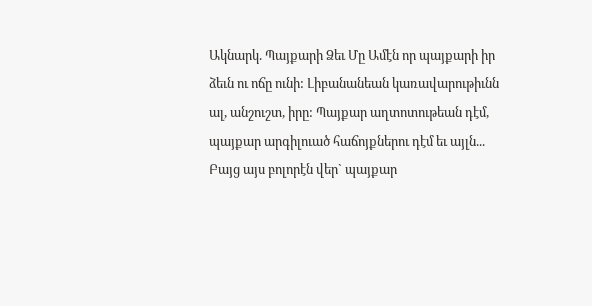Ակնարկ. Պայքարի Ձեւ Մը Ամէն որ պայքարի իր ձեւն ու ոճը ունի: Լիբանանեան կառավարութիւնն ալ, անշուշտ, իրը: Պայքար աղտոտութեան դէմ, պայքար արգիլուած հաճոյքներու դէմ եւ այլն... Բայց այս բոլորէն վեր` պայքար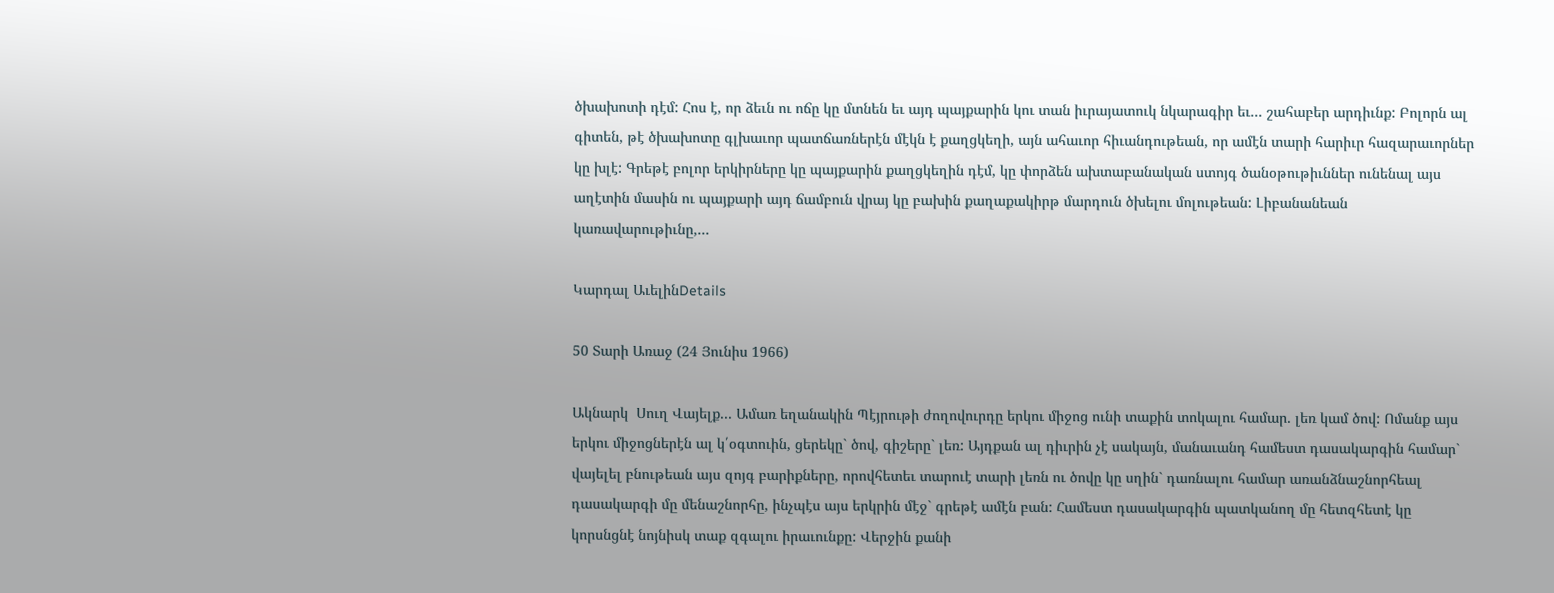ծխախոտի դէմ: Հոս է, որ ձեւն ու ոճը կը մտնեն եւ այդ պայքարին կու տան իւրայատուկ նկարագիր եւ... շահաբեր արդիւնք: Բոլորն ալ գիտեն, թէ ծխախոտը գլխաւոր պատճառներէն մէկն է քաղցկեղի, այն ահաւոր հիւանդութեան, որ ամէն տարի հարիւր հազարաւորներ կը խլէ: Գրեթէ բոլոր երկիրները կը պայքարին քաղցկեղին դէմ, կը փորձեն ախտաբանական ստոյգ ծանօթութիւններ ունենալ այս աղէտին մասին ու պայքարի այդ ճամբուն վրայ կը բախին քաղաքակիրթ մարդուն ծխելու մոլութեան: Լիբանանեան կառավարութիւնը,...

Կարդալ ԱւելինDetails

50 Տարի Առաջ (24 Յունիս 1966)

Ակնարկ  Սուղ Վայելք... Ամառ եղանակին Պէյրութի ժողովուրդը երկու միջոց ունի տաքին տոկալու համար. լեռ կամ ծով: Ոմանք այս երկու միջոցներէն ալ կ՛օգտուին, ցերեկը` ծով, գիշերը` լեռ: Այդքան ալ դիւրին չէ սակայն, մանաւանդ համեստ դասակարգին համար` վայելել բնութեան այս զոյգ բարիքները, որովհետեւ տարուէ տարի լեռն ու ծովը կը սղին` դառնալու համար առանձնաշնորհեալ դասակարգի մը մենաշնորհը, ինչպէս այս երկրին մէջ` գրեթէ ամէն բան: Համեստ դասակարգին պատկանող մը հետզհետէ կը կորսնցնէ նոյնիսկ տաք զգալու իրաւունքը: Վերջին քանի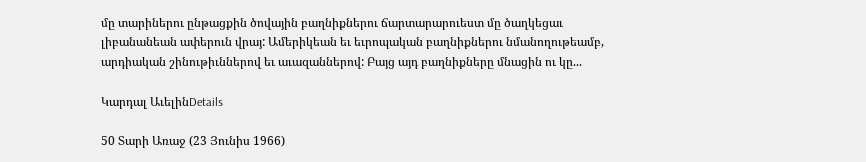մը տարիներու ընթացքին ծովային բաղնիքներու ճարտարարուեստ մը ծաղկեցաւ լիբանանեան ափերուն վրայ: Ամերիկեան եւ եւրոպական բաղնիքներու նմանողութեամբ, արդիական շինութիւններով եւ աւազաններով: Բայց այդ բաղնիքները մնացին ու կը...

Կարդալ ԱւելինDetails

50 Տարի Առաջ (23 Յունիս 1966)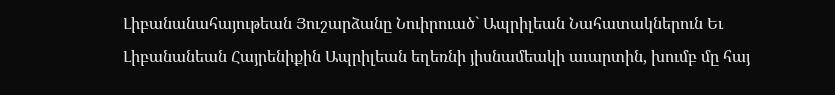Լիբանանահայութեան Յուշարձանը Նուիրուած` Ապրիլեան Նահատակներուն Եւ Լիբանանեան Հայրենիքին Ապրիլեան եղեռնի յիսնամեակի աւարտին, խումբ մը հայ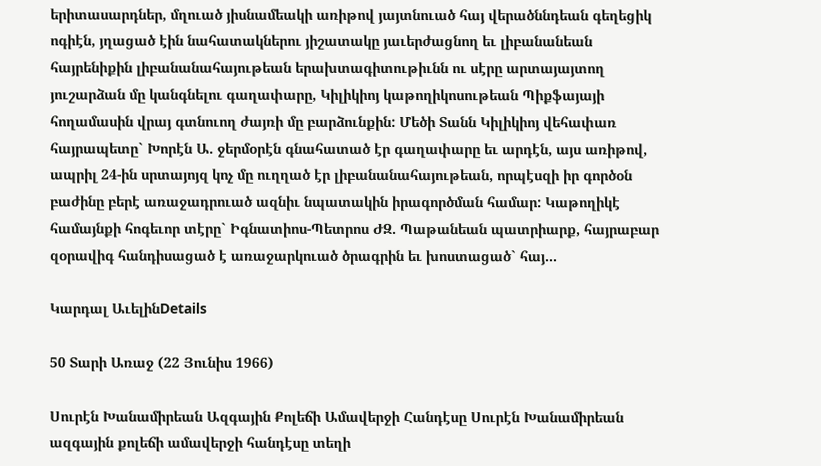երիտասարդներ, մղուած յիսնամեակի առիթով յայտնուած հայ վերածննդեան գեղեցիկ ոգիէն, յղացած էին նահատակներու յիշատակը յաւերժացնող եւ լիբանանեան հայրենիքին լիբանանահայութեան երախտագիտութիւնն ու սէրը արտայայտող յուշարձան մը կանգնելու գաղափարը, Կիլիկիոյ կաթողիկոսութեան Պիքֆայայի հողամասին վրայ գտնուող ժայռի մը բարձունքին: Մեծի Տանն Կիլիկիոյ վեհափառ հայրապետը` Խորէն Ա. ջերմօրէն գնահատած էր գաղափարը եւ արդէն, այս առիթով, ապրիլ 24-ին սրտայոյզ կոչ մը ուղղած էր լիբանանահայութեան, որպէսզի իր գործօն բաժինը բերէ առաջադրուած ազնիւ նպատակին իրագործման համար: Կաթողիկէ համայնքի հոգեւոր տէրը` Իգնատիոս-Պետրոս ԺԶ. Պաթանեան պատրիարք, հայրաբար զօրավիգ հանդիսացած է առաջարկուած ծրագրին եւ խոստացած` հայ...

Կարդալ ԱւելինDetails

50 Տարի Առաջ (22 Յունիս 1966)

Սուրէն Խանամիրեան Ազգային Քոլեճի Ամավերջի Հանդէսը Սուրէն Խանամիրեան ազգային քոլեճի ամավերջի հանդէսը տեղի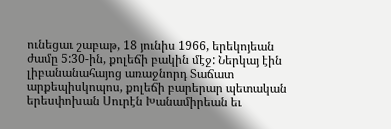ունեցաւ շաբաթ, 18 յունիս 1966, երեկոյեան ժամը 5:30-ին, քոլեճի բակին մէջ: Ներկայ էին լիբանանահայոց առաջնորդ Տաճատ արքեպիսկոպոս, քոլեճի բարերար պետական երեսփոխան Սուրէն Խանամիրեան եւ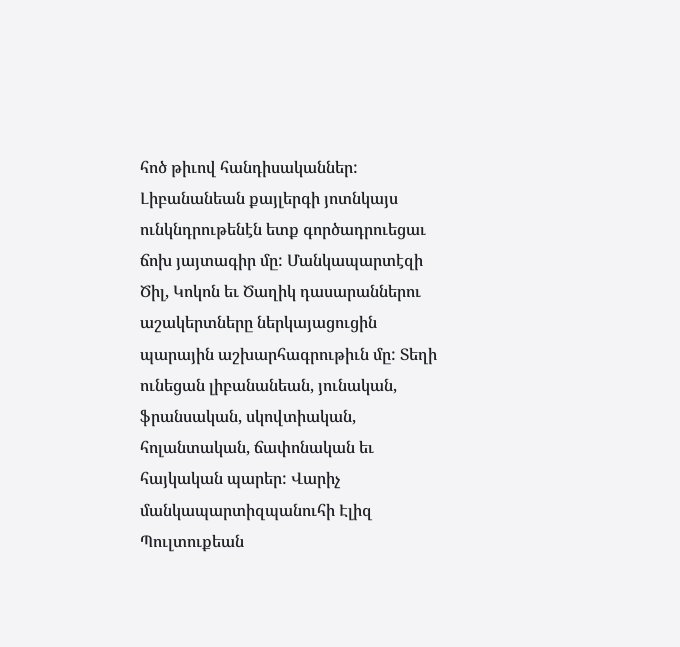հոծ թիւով հանդիսականներ: Լիբանանեան քայլերգի յոտնկայս ունկնդրութենէն ետք գործադրուեցաւ ճոխ յայտագիր մը: Մանկապարտէզի Ծիլ, Կոկոն եւ Ծաղիկ դասարաններու աշակերտները ներկայացուցին պարային աշխարհագրութիւն մը: Տեղի ունեցան լիբանանեան, յունական, ֆրանսական, սկովտիական, հոլանտական, ճափոնական եւ հայկական պարեր: Վարիչ մանկապարտիզպանուհի Էլիզ Պուլտուքեան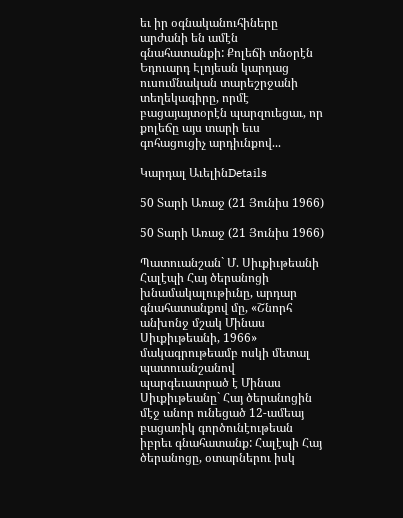եւ իր օգնականուհիները արժանի են ամէն գնահատանքի: Քոլեճի տնօրէն Եդուարդ Էլոյեան կարդաց ուսումնական տարեշրջանի տեղեկագիրը, որմէ բացայայտօրէն պարզուեցաւ, որ քոլեճը այս տարի եւս գոհացուցիչ արդիւնքով...

Կարդալ ԱւելինDetails

50 Տարի Առաջ (21 Յունիս 1966)

50 Տարի Առաջ (21 Յունիս 1966)

Պատուանշան` Մ. Սիւքիւթեանի Հալէպի Հայ ծերանոցի խնամակալութիւնը, արդար գնահատանքով մը, «Շնորհ անխոնջ մշակ Մինաս Սիւքիւթեանի, 1966» մակագրութեամբ ոսկի մետալ պատուանշանով պարգեւատրած է Մինաս Սիւքիւթեանը` Հայ ծերանոցին մէջ անոր ունեցած 12-ամեայ բացառիկ գործունէութեան իբրեւ գնահատանք: Հալէպի Հայ ծերանոցը, օտարներու իսկ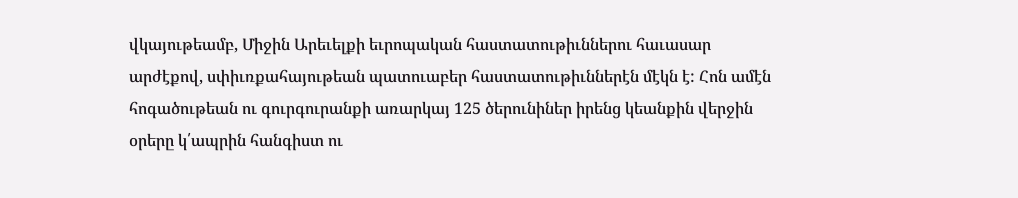վկայութեամբ, Միջին Արեւելքի եւրոպական հաստատութիւններու հաւասար արժէքով, սփիւռքահայութեան պատուաբեր հաստատութիւններէն մէկն է: Հոն ամէն հոգածութեան ու գուրգուրանքի առարկայ 125 ծերունիներ իրենց կեանքին վերջին օրերը կ՛ապրին հանգիստ ու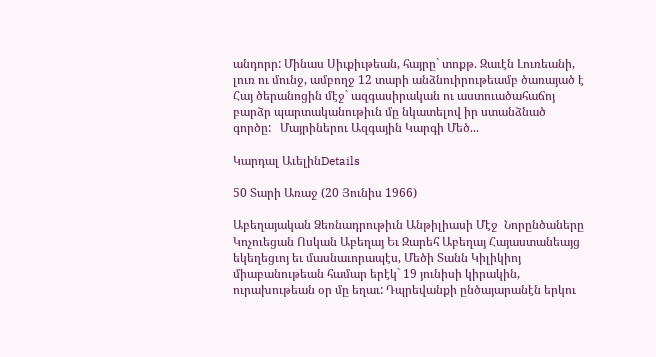անդորր: Մինաս Սիւքիւթեան, հայրը` տոքթ. Զաւէն Լուռեանի, լուռ ու մունջ, ամբողջ 12 տարի անձնուիրութեամբ ծառայած է Հայ ծերանոցին մէջ` ազգասիրական ու աստուածահաճոյ բարձր պարտականութիւն մը նկատելով իր ստանձնած գործը:   Մայրիներու Ազգային Կարգի Մեծ...

Կարդալ ԱւելինDetails

50 Տարի Առաջ (20 Յունիս 1966)

Աբեղայական Ձեռնադրութիւն Անթիլիասի Մէջ  Նորընծաները Կոչուեցան Ոսկան Աբեղայ Եւ Զարեհ Աբեղայ Հայաստանեայց եկեղեցւոյ եւ մասնաւորապէս, Մեծի Տանն Կիլիկիոյ միաբանութեան համար երէկ` 19 յունիսի կիրակին, ուրախութեան օր մը եղաւ: Դպրեվանքի ընծայարանէն երկու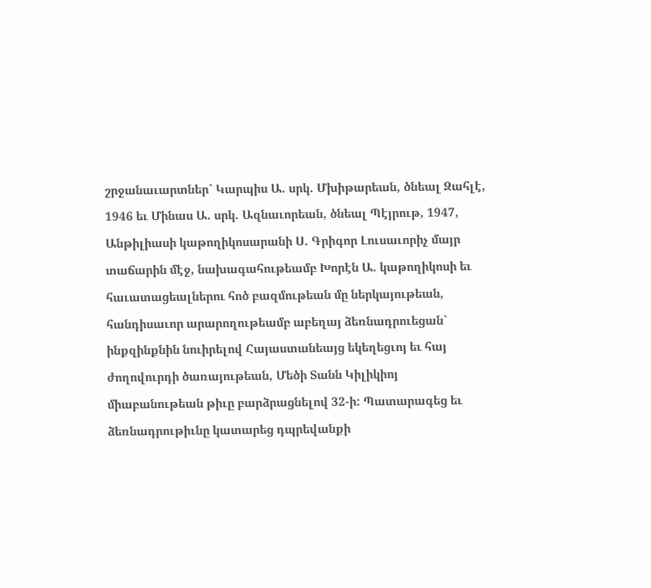շրջանաւարտներ` Կարպիս Ա. սրկ. Մխիթարեան, ծնեալ Զահլէ, 1946 եւ Մինաս Ա. սրկ. Ազնաւորեան, ծնեալ Պէյրութ, 1947, Անթիլիասի կաթողիկոսարանի Ս. Գրիգոր Լուսաւորիչ մայր տաճարին մէջ, նախագահութեամբ Խորէն Ա. կաթողիկոսի եւ հաւատացեալներու հոծ բազմութեան մը ներկայութեան, հանդիսաւոր արարողութեամբ աբեղայ ձեռնադրուեցան` ինքզինքնին նուիրելով Հայաստանեայց եկեղեցւոյ եւ հայ ժողովուրդի ծառայութեան, Մեծի Տանն Կիլիկիոյ միաբանութեան թիւը բարձրացնելով 32-ի: Պատարագեց եւ ձեռնադրութիւնը կատարեց դպրեվանքի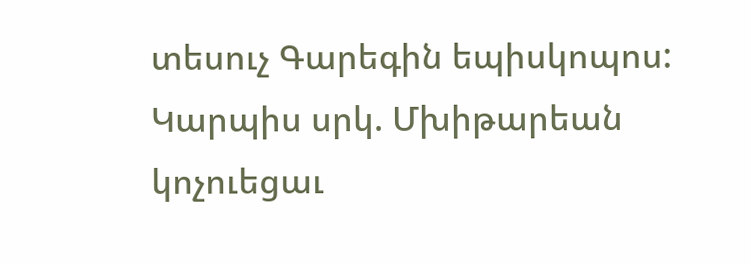տեսուչ Գարեգին եպիսկոպոս: Կարպիս սրկ. Մխիթարեան կոչուեցաւ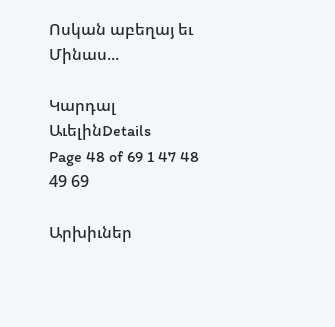Ոսկան աբեղայ եւ Մինաս...

Կարդալ ԱւելինDetails
Page 48 of 69 1 47 48 49 69

Արխիւներ